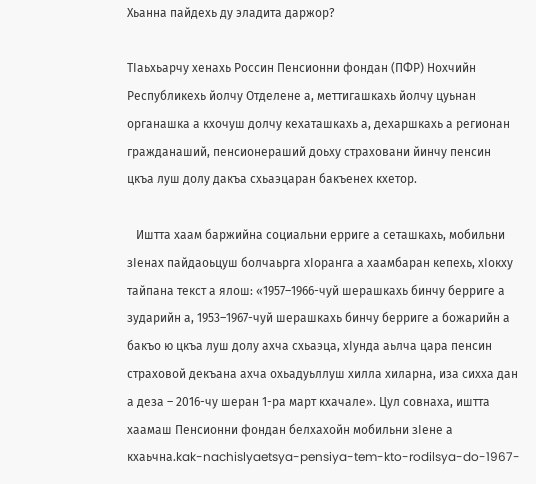Хьанна пайдехь ду эладита даржор?

ТIаьхьарчу хенахь Россин Пенсионни фондан (ПФР) Нохчийн Республикехь йолчу Отделене а, меттигашкахь йолчу цуьнан органашка а кхочуш долчу кехаташкахь а, дехаршкахь а регионан  гражданаший, пенсионераший доьху страховани йинчу пенсин цкъа луш долу дакъа схьаэцаран бакъенех кхетор.

   Иштта хаам баржийна социальни ерриге а сеташкахь, мобильни зIенах пайдаоьцуш болчаьрга хIоранга а хаамбаран кепехь, хIокху тайпана текст а ялош: «1957–1966-чуй шерашкахь бинчу берриге а зударийн а, 1953–1967-чуй шерашкахь бинчу берриге а божарийн а бакъо ю цкъа луш долу ахча схьаэца, хIунда аьлча цара пенсин страховой декъана ахча охьадуьллуш хилла хиларна, иза сихха дан а деза – 2016-чу шеран 1-ра март кхачале». Цул совнаха, иштта хаамаш Пенсионни фондан белхахойн мобильни зIене а кхаьчна.kak-nachislyaetsya-pensiya-tem-kto-rodilsya-do-1967-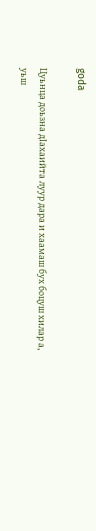goda

Цуьнца доьзна дIахаийта луур дара и хаамаш бух боцуш хилар а, уьш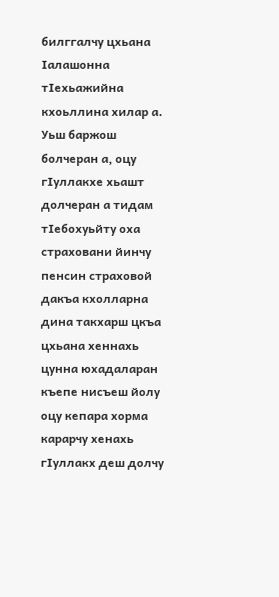билггалчу цхьана Iалашонна тIехьажийна кхоьллина хилар а. Уьш баржош болчеран а, оцу гIуллакхе хьашт долчеран а тидам тIебохуьйту оха страховани йинчу пенсин страховой дакъа кхолларна дина такхарш цкъа цхьана хеннахь цунна юхадаларан къепе нисъеш йолу оцу кепара хорма карарчу хенахь гIуллакх деш долчу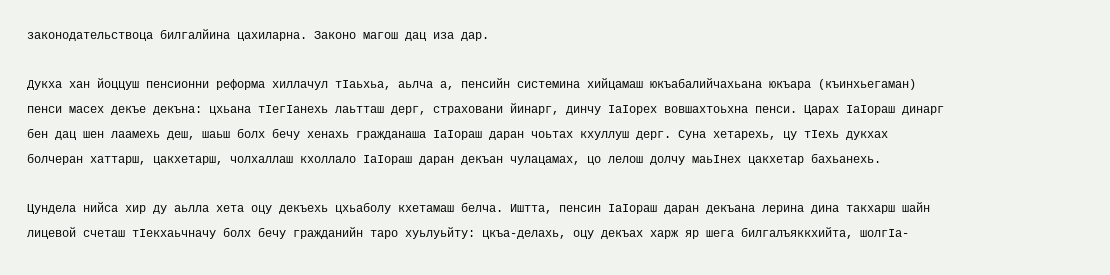законодательствоца билгалйина цахиларна. Законо магош дац иза дар.

Дукха хан йоццуш пенсионни реформа хиллачул тIаьхьа, аьлча а, пенсийн системина хийцамаш юкъабалийчахьана юкъара (къинхьегаман) пенси масех декъе декъна: цхьана тIегIанехь лаьтташ дерг, страховани йинарг, динчу IаIорех вовшахтоьхна пенси. Царах IаIораш динарг бен дац шен лаамехь деш, шаьш болх бечу хенахь гражданаша IаIораш даран чоьтах кхуллуш дерг. Суна хетарехь, цу тIехь дукхах болчеран хаттарш, цакхетарш, чолхаллаш кхоллало IаIораш даран декъан чулацамах, цо лелош долчу маьIнех цакхетар бахьанехь.

Цундела нийса хир ду аьлла хета оцу декъехь цхьаболу кхетамаш белча. Иштта, пенсин IаIораш даран декъана лерина дина такхарш шайн лицевой счеташ тIекхаьчначу болх бечу гражданийн таро хуьлуьйту: цкъа-делахь, оцу декъах харж яр шега билгалъяккхийта, шолгIа-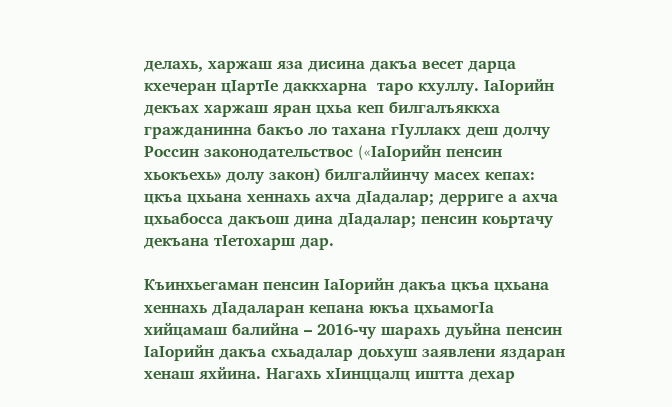делахь, харжаш яза дисина дакъа весет дарца кхечеран цIартIе даккхарна  таро кхуллу. IаIорийн декъах харжаш яран цхьа кеп билгалъяккха гражданинна бакъо ло тахана гIуллакх деш долчу Россин законодательствос («IаIорийн пенсин хьокъехь» долу закон) билгалйинчу масех кепах: цкъа цхьана хеннахь ахча дIадалар; дерриге а ахча цхьабосса дакъош дина дIадалар; пенсин коьртачу декъана тIетохарш дар.

Къинхьегаман пенсин IаIорийн дакъа цкъа цхьана хеннахь дIадаларан кепана юкъа цхьамогIа хийцамаш балийна – 2016-чу шарахь дуьйна пенсин IаIорийн дакъа схьадалар доьхуш заявлени яздаран хенаш яхйина. Нагахь хIинццалц иштта дехар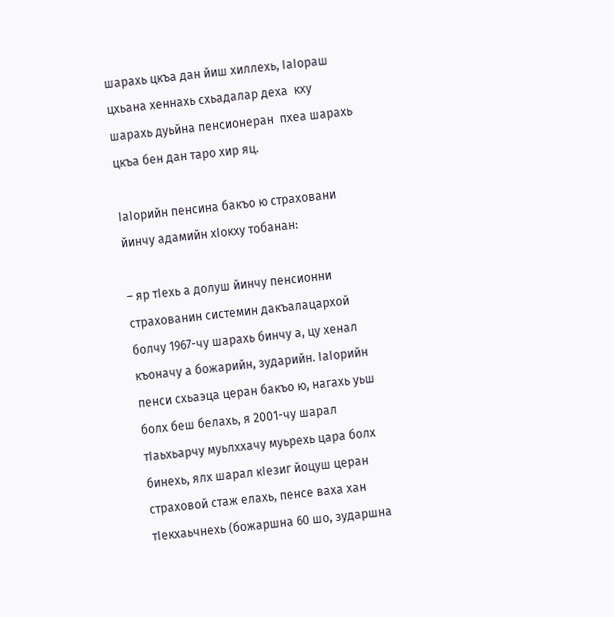шарахь цкъа дан йиш хиллехь, IаIораш цхьана хеннахь схьадалар деха  кху шарахь дуьйна пенсионеран  пхеа шарахь цкъа бен дан таро хир яц.

IаIорийн пенсина бакъо ю страховани йинчу адамийн хIокху тобанан:

– яр тIехь а долуш йинчу пенсионни страхованин системин дакъалацархой болчу 1967-чу шарахь бинчу а, цу хенал къоначу а божарийн, зударийн. IаIорийн пенси схьаэца церан бакъо ю, нагахь уьш болх беш белахь, я 2001-чу шарал тIаьхьарчу муьлххачу муьрехь цара болх бинехь, ялх шарал кIезиг йоцуш церан страховой стаж елахь, пенсе ваха хан тIекхаьчнехь (божаршна 60 шо, зударшна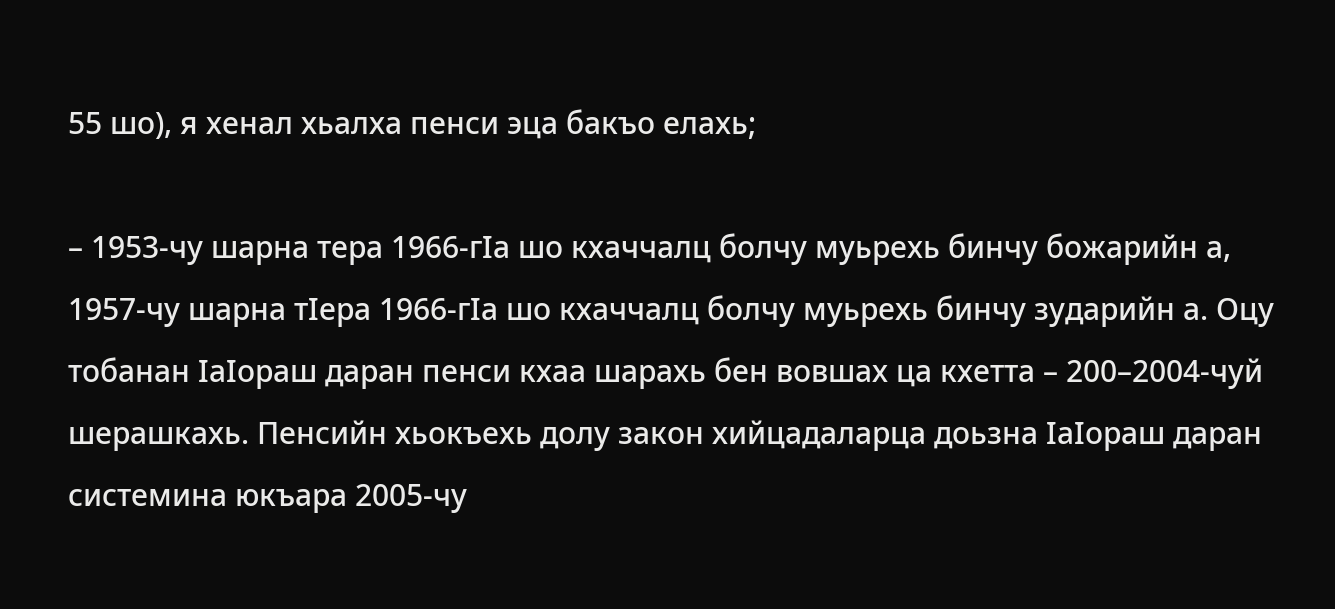55 шо), я хенал хьалха пенси эца бакъо елахь;

– 1953-чу шарна тера 1966-гIа шо кхаччалц болчу муьрехь бинчу божарийн а, 1957-чу шарна тIера 1966-гIа шо кхаччалц болчу муьрехь бинчу зударийн а. Оцу тобанан IаIораш даран пенси кхаа шарахь бен вовшах ца кхетта – 200–2004-чуй шерашкахь. Пенсийн хьокъехь долу закон хийцадаларца доьзна IаIораш даран системина юкъара 2005-чу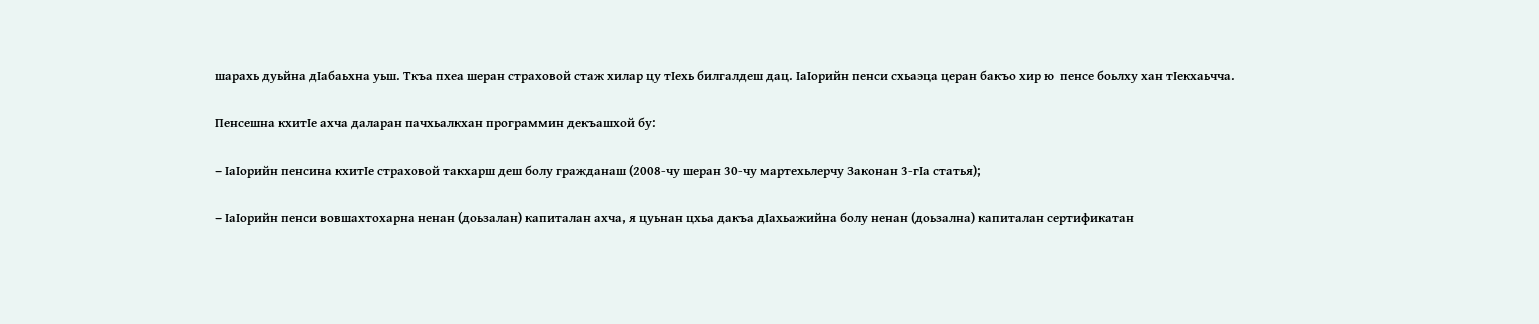шарахь дуьйна дIабаьхна уьш. Ткъа пхеа шеран страховой стаж хилар цу тIехь билгалдеш дац. IаIорийн пенси схьаэца церан бакъо хир ю  пенсе боьлху хан тIекхаьчча.

Пенсешна кхитIе ахча даларан пачхьалкхан программин декъашхой бу:

– IаIорийн пенсина кхитIе страховой такхарш деш болу гражданаш (2008-чу шеран 30-чу мартехьлерчу Законан 3-гIа статья);

– IаIорийн пенси вовшахтохарна ненан (доьзалан) капиталан ахча, я цуьнан цхьа дакъа дIахьажийна болу ненан (доьзална) капиталан сертификатан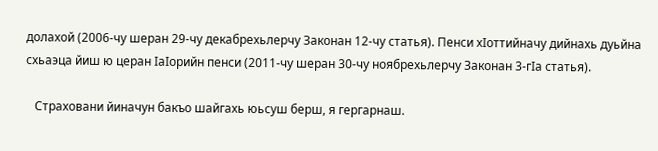долахой (2006-чу шеран 29-чу декабрехьлерчу Законан 12-чу статья). Пенси хIоттийначу дийнахь дуьйна схьаэца йиш ю церан IаIорийн пенси (2011-чу шеран 30-чу ноябрехьлерчу Законан 3-гIа статья).

   Страховани йиначун бакъо шайгахь юьсуш берш, я гергарнаш.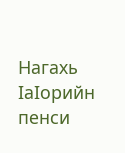Нагахь IаIорийн пенси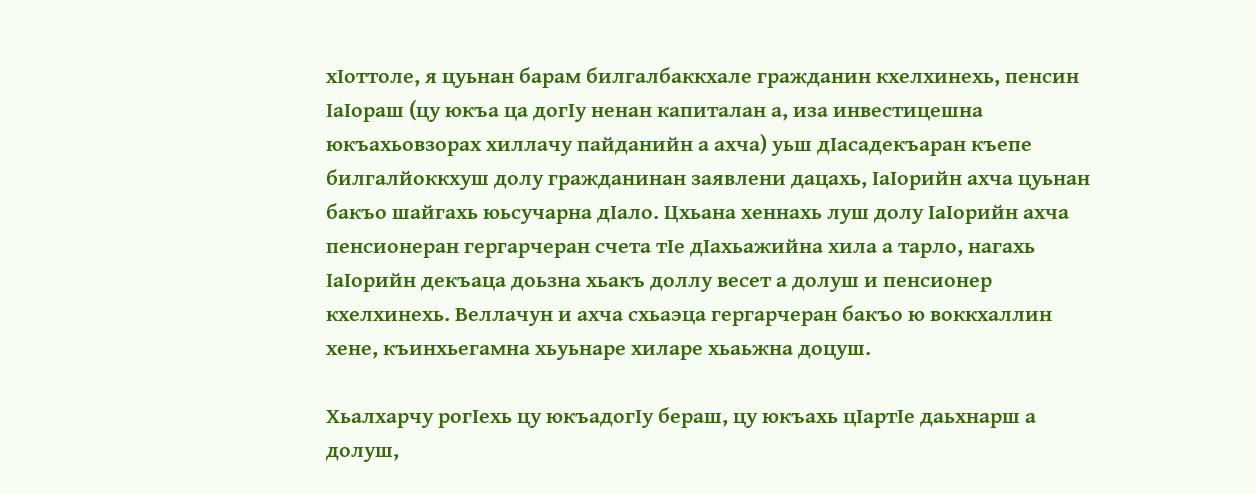хIоттоле, я цуьнан барам билгалбаккхале гражданин кхелхинехь, пенсин IаIораш (цу юкъа ца догIу ненан капиталан а, иза инвестицешна юкъахьовзорах хиллачу пайданийн а ахча) уьш дIасадекъаран къепе билгалйоккхуш долу гражданинан заявлени дацахь, IаIорийн ахча цуьнан бакъо шайгахь юьсучарна дIало. Цхьана хеннахь луш долу IаIорийн ахча пенсионеран гергарчеран счета тIе дIахьажийна хила а тарло, нагахь IаIорийн декъаца доьзна хьакъ доллу весет а долуш и пенсионер кхелхинехь. Веллачун и ахча схьаэца гергарчеран бакъо ю воккхаллин хене, къинхьегамна хьуьнаре хиларе хьаьжна доцуш.

Хьалхарчу рогIехь цу юкъадогIу бераш, цу юкъахь цIартIе даьхнарш а долуш,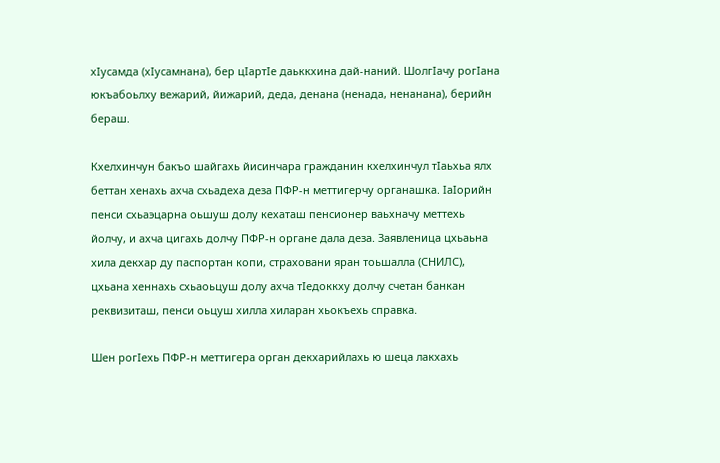хIусамда (хIусамнана), бер цIартIе даьккхина дай-наний. ШолгIачу рогIана юкъабоьлху вежарий, йижарий, деда, денана (ненада, ненанана), берийн бераш.

Кхелхинчун бакъо шайгахь йисинчара гражданин кхелхинчул тIаьхьа ялх беттан хенахь ахча схьадеха деза ПФР-н меттигерчу органашка. IаIорийн пенси схьаэцарна оьшуш долу кехаташ пенсионер ваьхначу меттехь йолчу, и ахча цигахь долчу ПФР-н органе дала деза. Заявленица цхьаьна хила декхар ду паспортан копи, страховани яран тоьшалла (СНИЛС), цхьана хеннахь схьаоьцуш долу ахча тIедоккху долчу счетан банкан реквизиташ, пенси оьцуш хилла хиларан хьокъехь справка.

Шен рогIехь ПФР-н меттигера орган декхарийлахь ю шеца лакхахь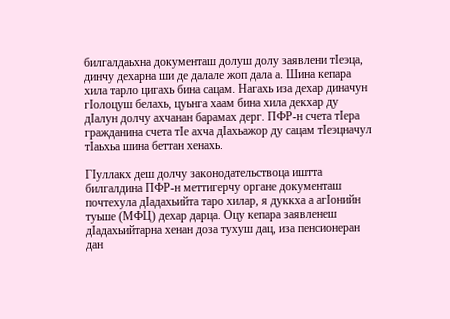билгалдаьхна документаш долуш долу заявлени тIеэца, динчу дехарна ши де далале жоп дала а. Шина кепара хила тарло цигахь бина сацам. Нагахь иза дехар диначун гIолоцуш белахь, цуьнга хаам бина хила декхар ду дIалун долчу ахчанан барамах дерг. ПФР-н счета тIера гражданина счета тIе ахча дIахьажор ду сацам тIеэцначул тIаьхьа шина беттан хенахь.

ГIуллакх деш долчу законодательствоца иштта билгалдина ПФР-н меттигерчу органе документаш почтехула дIадахьийта таро хилар, я дуккха а агIонийн туьше (МФЦ) дехар дарца. Оцу кепара заявленеш дIадахьийтарна хенан доза тухуш дац, иза пенсионеран дан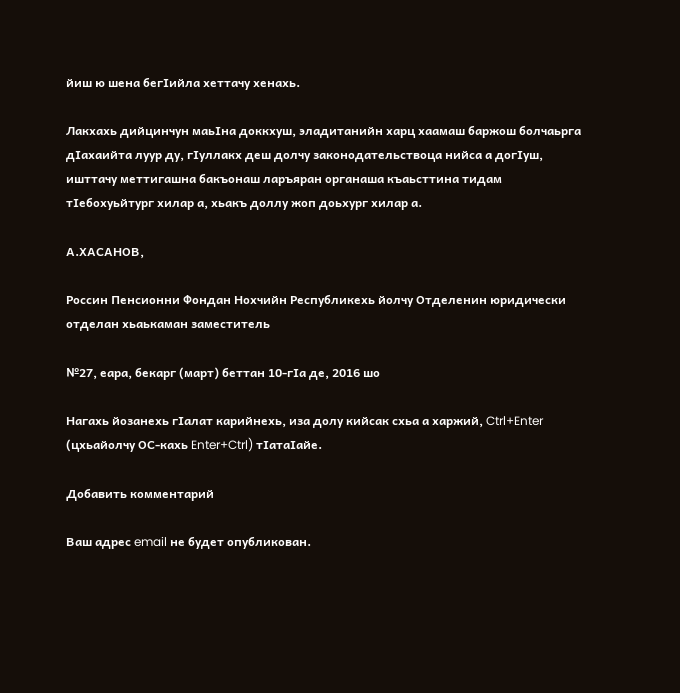йиш ю шена бегIийла хеттачу хенахь.

Лакхахь дийцинчун маьIна доккхуш, эладитанийн харц хаамаш баржош болчаьрга дIахаийта луур ду, гIуллакх деш долчу законодательствоца нийса а догIуш, ишттачу меттигашна бакъонаш ларъяран органаша къаьсттина тидам тIебохуьйтург хилар а, хьакъ доллу жоп доьхург хилар а.

А.ХАСАНОВ,

Россин Пенсионни Фондан Нохчийн Республикехь йолчу Отделенин юридически отделан хьаькаман заместитель

№27, еара, бекарг (март) беттан 10-гIа де, 2016 шо

Нагахь йозанехь гIалат карийнехь, иза долу кийсак схьа а харжий, Ctrl+Enter (цхьайолчу ОС-кахь Enter+Ctrl) тIатаIайе.

Добавить комментарий

Ваш адрес email не будет опубликован.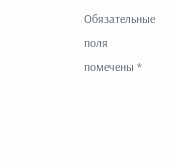Обязательные поля помечены *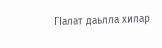ГIалат даьлла хилар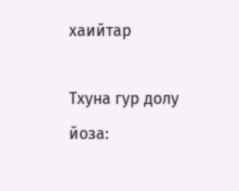хаийтар

Тхуна гур долу йоза: